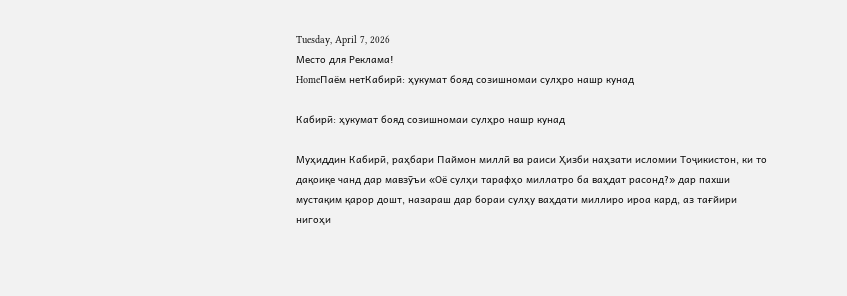Tuesday, April 7, 2026
Место для Реклама!
HomeПаём нетКабирӣ: ҳукумат бояд созишномаи сулҳро нашр кунад

Кабирӣ: ҳукумат бояд созишномаи сулҳро нашр кунад

Муҳиддин Кабирӣ, раҳбари Паймон миллӣ ва раиси Ҳизби наҳзати исломии Тоҷикистон, ки то дақоиқе чанд дар мавзӯъи «Оё сулҳи тарафҳо миллатро ба ваҳдат расонд?» дар пахши мустақим қарор дошт, назараш дар бораи сулҳу ваҳдати миллиро ироа кард, аз тағйири нигоҳи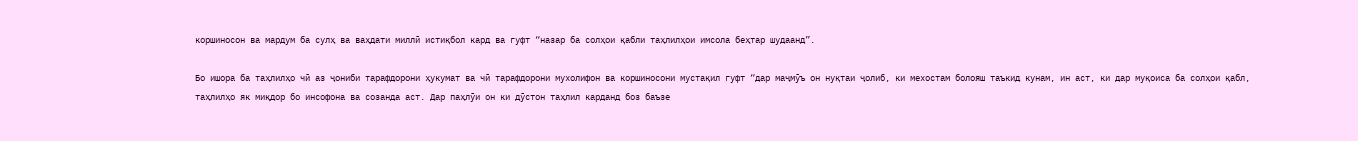коршиносон ва мардум ба сулҳ ва ваҳдати миллӣ истиқбол кард ва гуфт “назар ба солҳои қабли таҳлилҳои имсола беҳтар шудаанд”.

Бо ишора ба таҳлилҳо чӣ аз ҷониби тарафдорони ҳукумат ва чӣ тарафдорони мухолифон ва коршиносони мустақил гуфт “дар маҷмӯъ он нуқтаи ҷолиб, ки мехостам болояш таъкид кунам, ин аст, ки дар муқоиса ба солҳои қабл, таҳлилҳо як миқдор бо инсофона ва созанда аст. Дар паҳлӯи он ки дӯстон таҳлил карданд боз баъзе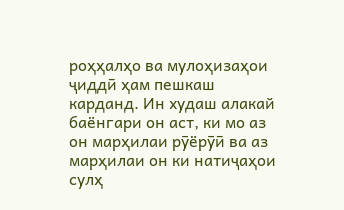роҳҳалҳо ва мулоҳизаҳои ҷиддӣ ҳам пешкаш карданд. Ин худаш алакай баёнгари он аст, ки мо аз он марҳилаи рӯёрӯӣ ва аз марҳилаи он ки натиҷаҳои сулҳ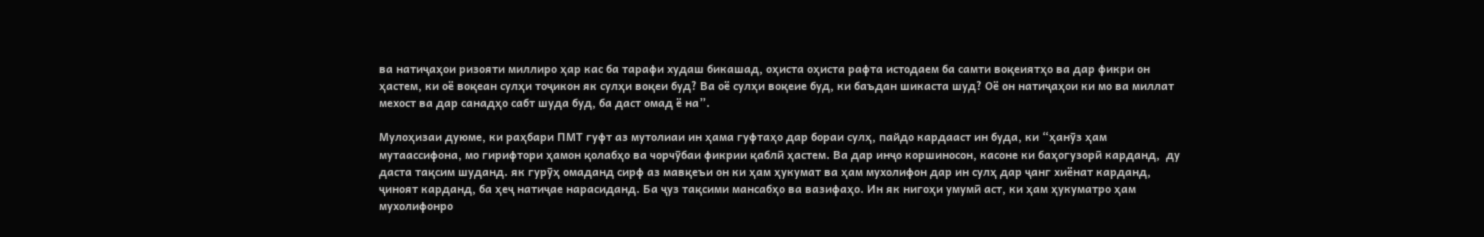ва натиҷаҳои ризояти миллиро ҳар кас ба тарафи худаш бикашад, оҳиста оҳиста рафта истодаем ба самти воқеиятҳо ва дар фикри он ҳастем, ки оё воқеан сулҳи тоҷикон як сулҳи воқеи буд? Ва оё сулҳи воқеие буд, ки баъдан шикаста шуд? Оё он натиҷаҳои ки мо ва миллат мехост ва дар санадҳо сабт шуда буд, ба даст омад ё на”.

Мулоҳизаи дуюме, ки раҳбари ПМТ гуфт аз мутолиаи ин ҳама гуфтаҳо дар бораи сулҳ, пайдо кардааст ин буда, ки “ҳанӯз ҳам мутаассифона, мо гирифтори ҳамон қолабҳо ва чорчӯбаи фикрии қаблӣ ҳастем. Ва дар инҷо коршиносон, касоне ки баҳогузорӣ карданд,  ду даста тақсим шуданд. як гурӯҳ омаданд сирф аз мавқеъи он ки ҳам ҳукумат ва ҳам мухолифон дар ин сулҳ дар ҷанг хиёнат карданд, ҷиноят карданд, ба ҳеҷ натиҷае нарасиданд. Ба ҷуз тақсими мансабҳо ва вазифаҳо. Ин як нигоҳи умумӣ аст, ки ҳам ҳукуматро ҳам мухолифонро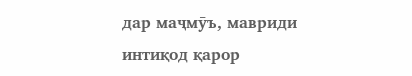дар маҷмӯъ, мавриди интиқод қарор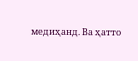медиҳанд. Ва ҳатто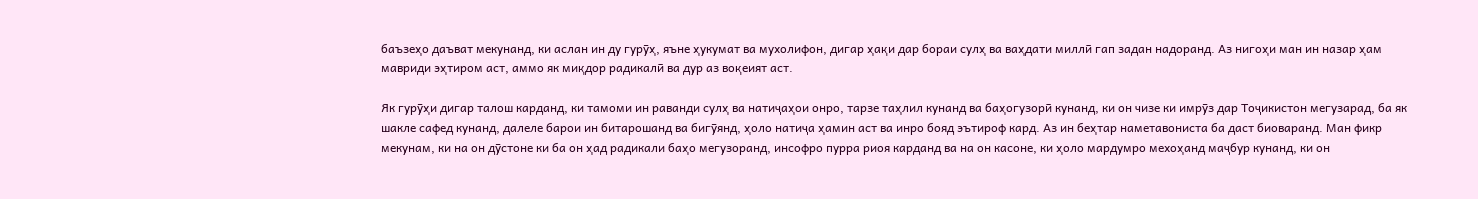баъзеҳо даъват мекунанд, ки аслан ин ду гурӯҳ, яъне ҳукумат ва мухолифон, дигар ҳақи дар бораи сулҳ ва ваҳдати миллӣ гап задан надоранд. Аз нигоҳи ман ин назар ҳам мавриди эҳтиром аст, аммо як миқдор радикалӣ ва дур аз воқеият аст.

Як гурӯҳи дигар талош карданд, ки тамоми ин раванди сулҳ ва натиҷаҳои онро, тарзе таҳлил кунанд ва баҳогузорӣ кунанд, ки он чизе ки имрӯз дар Тоҷикистон мегузарад, ба як шакле сафед кунанд, далеле барои ин битарошанд ва бигӯянд, ҳоло натиҷа ҳамин аст ва инро бояд эътироф кард. Аз ин беҳтар наметавониста ба даст биоваранд. Ман фикр мекунам, ки на он дӯстоне ки ба он ҳад радикали баҳо мегузоранд, инсофро пурра риоя карданд ва на он касоне, ки ҳоло мардумро мехоҳанд маҷбур кунанд, ки он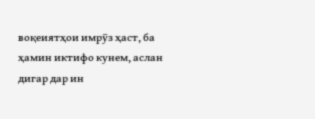воқеиятҳои имрӯз ҳаст, ба ҳамин иктифо кунем, аслан дигар дар ин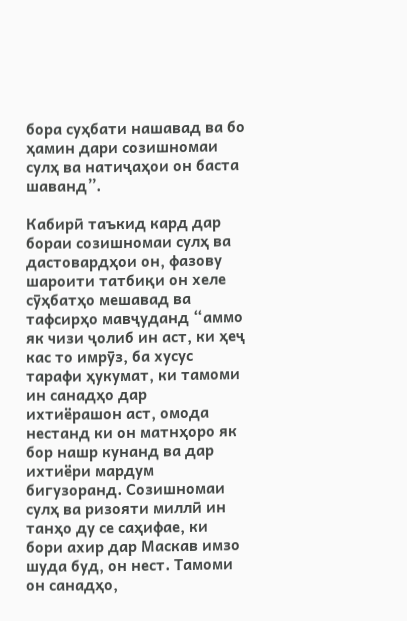бора суҳбати нашавад ва бо ҳамин дари созишномаи сулҳ ва натиҷаҳои он баста шаванд”.

Кабирӣ таъкид кард дар бораи созишномаи сулҳ ва дастовардҳои он, фазову шароити татбиқи он хеле сӯҳбатҳо мешавад ва тафсирҳо мавҷуданд “аммо як чизи ҷолиб ин аст, ки ҳеҷ кас то имрӯз, ба хусус тарафи ҳукумат, ки тамоми ин санадҳо дар ихтиёрашон аст, омода нестанд ки он матнҳоро як бор нашр кунанд ва дар ихтиёри мардум бигузоранд. Созишномаи сулҳ ва ризояти миллӣ ин танҳо ду се саҳифае, ки бори ахир дар Маскав имзо шуда буд, он нест. Тамоми он санадҳо,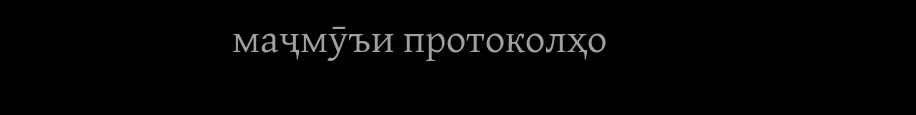маҷмӯъи протоколҳо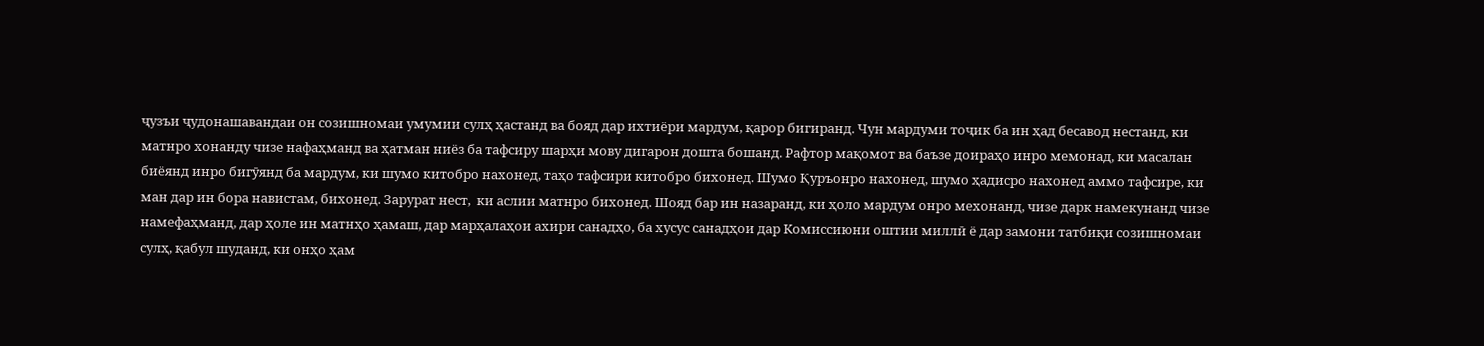ҷузъи ҷудонашавандаи он созишномаи умумии сулҳ ҳастанд ва бояд дар ихтиёри мардум, қарор бигиранд. Чун мардуми тоҷик ба ин ҳад бесавод нестанд, ки матнро хонанду чизе нафаҳманд ва ҳатман ниёз ба тафсиру шарҳи мову дигарон дошта бошанд. Рафтор мақомот ва баъзе доираҳо инро мемонад, ки масалан биёянд инро бигӯянд ба мардум, ки шумо китобро нахонед, таҳо тафсири китобро бихонед. Шумо Қуръонро нахонед, шумо ҳадисро нахонед аммо тафсире, ки ман дар ин бора навистам, бихонед. Зарурат нест,  ки аслии матнро бихонед. Шояд бар ин назаранд, ки ҳоло мардум онро мехонанд, чизе дарк намекунанд чизе намефаҳманд, дар ҳоле ин матнҳо ҳамаш, дар марҳалаҳои ахири санадҳо, ба хусус санадҳои дар Комиссиюни оштии миллӣ ё дар замони татбиқи созишномаи сулҳ, қабул шуданд, ки онҳо ҳам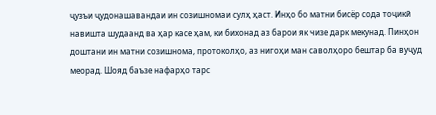ҷузъи ҷудонашавандаи ин созишномаи сулҳ ҳаст. Инҳо бо матни бисёр сода тоҷикӣ навишта шудаанд ва ҳар касе ҳам, ки бихонад аз барои як чизе дарк мекунад. Пинҳон доштани ин матни созишнома, протоколҳо, аз нигоҳи ман саволҳоро бештар ба вуҷуд меорад. Шояд баъзе нафарҳо тарс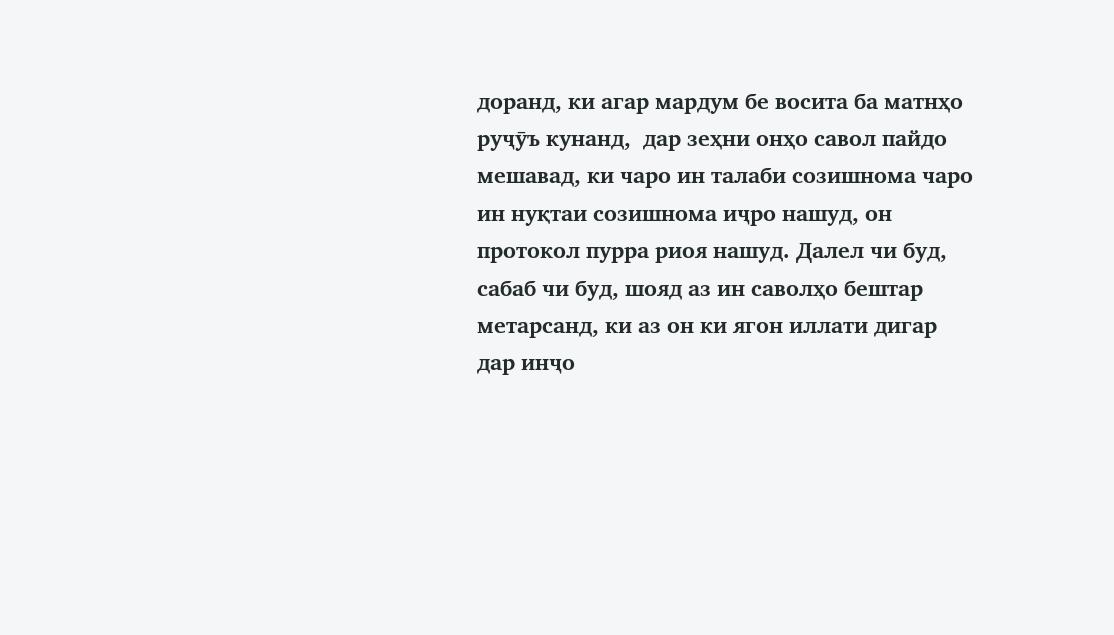доранд, ки агар мардум бе восита ба матнҳо руҷӯъ кунанд,  дар зеҳни онҳо савол пайдо мешавад, ки чаро ин талаби созишнома чаро ин нуқтаи созишнома иҷро нашуд, он протокол пурра риоя нашуд. Далел чи буд, сабаб чи буд, шояд аз ин саволҳо бештар метарсанд, ки аз он ки ягон иллати дигар дар инҷо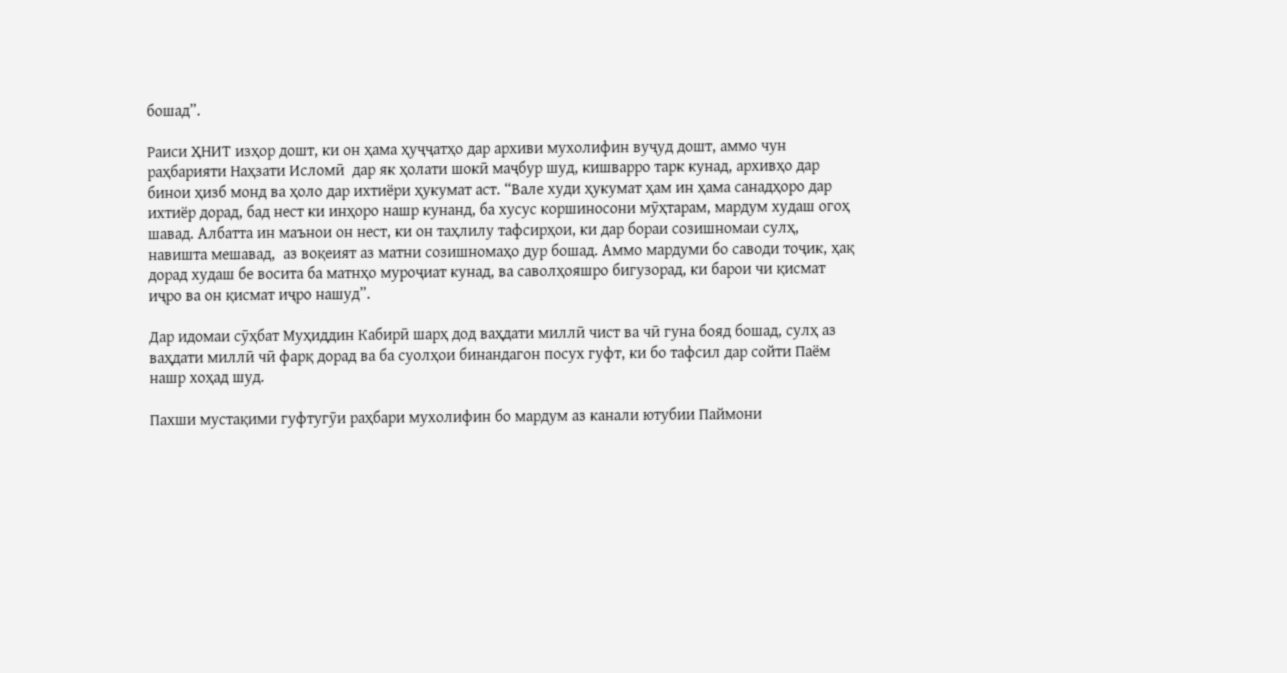бошад”.

Раиси ҲНИТ изҳор дошт, ки он ҳама ҳуҷҷатҳо дар архиви мухолифин вуҷуд дошт, аммо чун раҳбарияти Наҳзати Исломӣ  дар як ҳолати шокӣ маҷбур шуд, кишварро тарк кунад, архивҳо дар бинои ҳизб монд ва ҳоло дар ихтиёри ҳукумат аст. “Вале худи ҳукумат ҳам ин ҳама санадҳоро дар ихтиёр дорад, бад нест ки инҳоро нашр кунанд, ба хусус коршиносони мӯҳтарам, мардум худаш огоҳ шавад. Албатта ин маънои он нест, ки он таҳлилу тафсирҳои, ки дар бораи созишномаи сулҳ, навишта мешавад,  аз воқеият аз матни созишномаҳо дур бошад. Аммо мардуми бо саводи тоҷик, ҳақ дорад худаш бе восита ба матнҳо муроҷиат кунад, ва саволҳояшро бигузорад, ки барои чи қисмат иҷро ва он қисмат иҷро нашуд”.

Дар идомаи сӯҳбат Муҳиддин Кабирӣ шарҳ дод ваҳдати миллӣ чист ва чӣ гуна бояд бошад, сулҳ аз ваҳдати миллӣ чӣ фарқ дорад ва ба суолҳои бинандагон посух гуфт, ки бо тафсил дар сойти Паём нашр хоҳад шуд.

Пахши мустақими гуфтугӯи раҳбари мухолифин бо мардум аз канали ютубии Паймони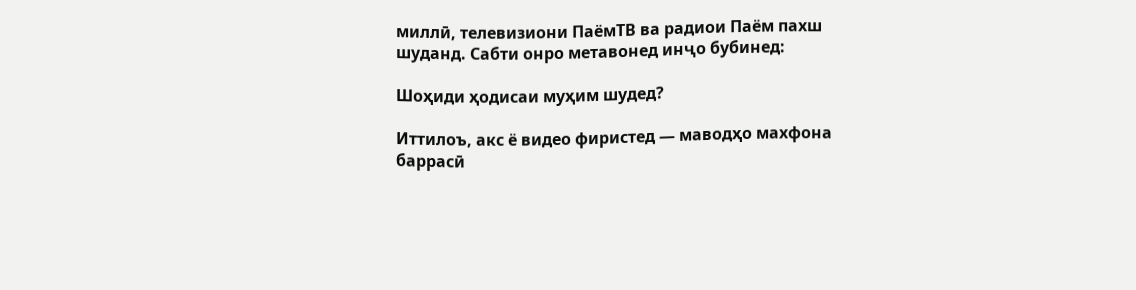миллӣ, телевизиони ПаёмТВ ва радиои Паём пахш шуданд. Сабти онро метавонед инҷо бубинед:

Шоҳиди ҳодисаи муҳим шудед?

Иттилоъ, акс ё видео фиристед — маводҳо махфона баррасӣ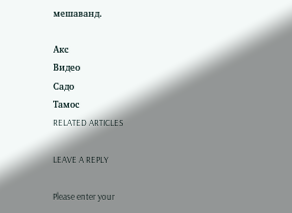мешаванд.

Акс
Видео
Садо
Тамос
RELATED ARTICLES

LEAVE A REPLY

Please enter your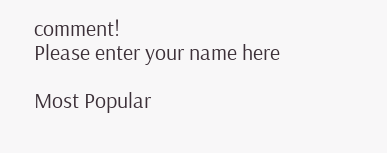comment!
Please enter your name here

Most Popular